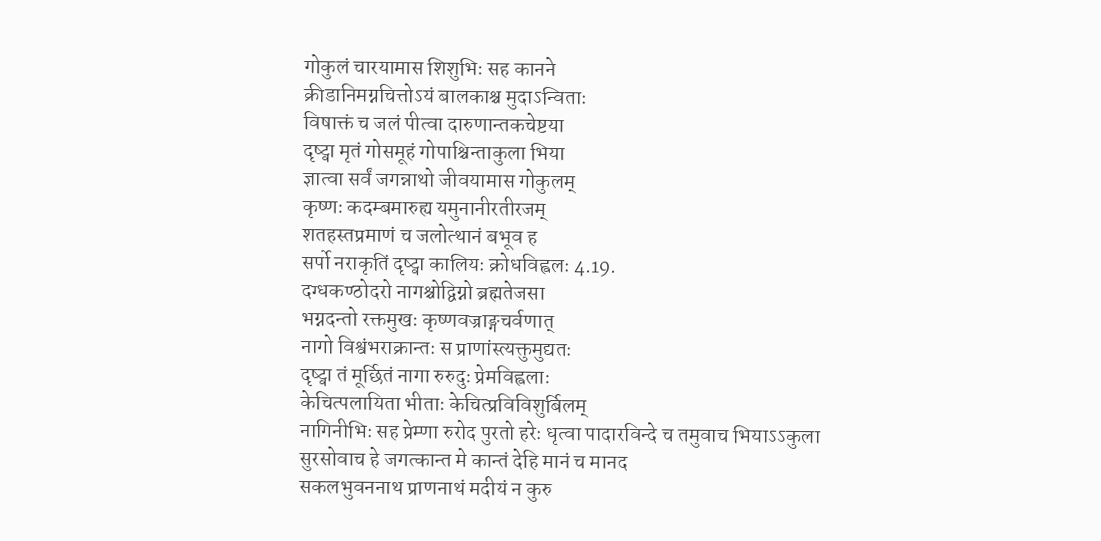गोकुलं चारयामास शिशुभिः सह कानने
क्रीडानिमग्नचित्तोऽयं बालकाश्च मुदाऽन्विताः
विषाक्तं च जलं पीत्वा दारुणान्तकचेष्टया
दृष्ट्वा मृतं गोसमूहं गोपाश्चिन्ताकुला भिया
ज्ञात्वा सर्वं जगन्नाथो जीवयामास गोकुलम्
कृष्णः कदम्बमारुह्य यमुनानीरतीरजम्
शतहस्तप्रमाणं च जलोत्थानं बभूव ह
सर्पो नराकृतिं दृष्ट्वा कालियः क्रोधविह्वलः 4.19.
दग्धकण्ठोदरो नागश्चोद्विग्नो ब्रह्मतेजसा
भग्नदन्तो रक्तमुखः कृष्णवज्राङ्गचर्वणात्
नागो विश्वंभराक्रान्तः स प्राणांस्त्यक्तुमुद्यतः
दृष्ट्वा तं मूर्छितं नागा रुरुदुः प्रेमविह्वलाः
केचित्पलायिता भीताः केचित्प्रविविशुर्बिलम्
नागिनीभिः सह प्रेम्णा रुरोद पुरतो हरेः धृत्वा पादारविन्दे च तमुवाच भियाऽऽकुला
सुरसोवाच हे जगत्कान्त मे कान्तं देहि मानं च मानद
सकलभुवननाथ प्राणनाथं मदीयं न कुरु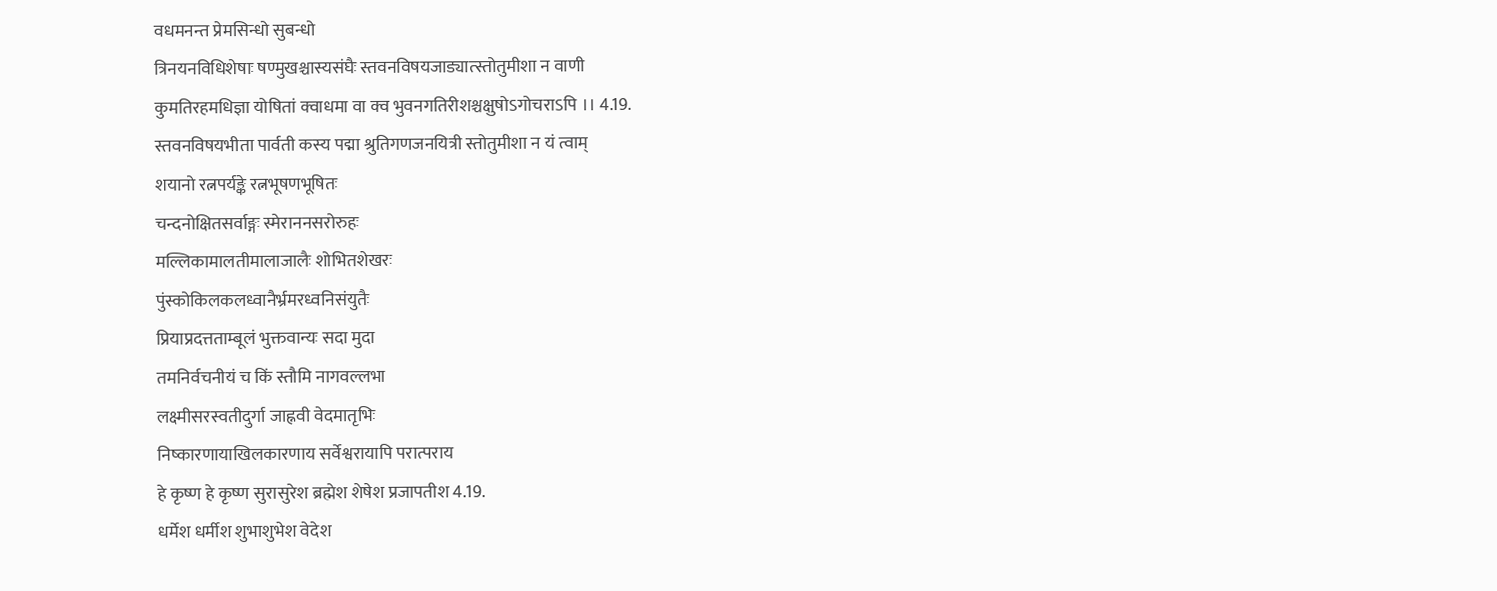वधमनन्त प्रेमसिन्धो सुबन्धो
त्रिनयनविधिशेषाः षण्मुखश्चास्यसंघैः स्तवनविषयजाड्यात्स्तोतुमीशा न वाणी
कुमतिरहमधिज्ञा योषितां क्वाधमा वा क्व भुवनगतिरीशश्चक्षुषोऽगोचराऽपि ।। 4.19.
स्तवनविषयभीता पार्वती कस्य पद्मा श्रुतिगणजनयित्री स्तोतुमीशा न यं त्वाम्
शयानो रत्नपर्यङ्के रत्नभूषणभूषितः
चन्दनोक्षितसर्वाङ्गः स्मेराननसरोरुहः
मल्लिकामालतीमालाजालैः शोभितशेखरः
पुंस्कोकिलकलध्वानैर्भ्रमरध्वनिसंयुतैः
प्रियाप्रदत्तताम्बूलं भुक्तवान्यः सदा मुदा
तमनिर्वचनीयं च किं स्तौमि नागवल्लभा
लक्ष्मीसरस्वतीदुर्गा जाह्नवी वेदमातृभिः
निष्कारणायाखिलकारणाय सर्वेश्वरायापि परात्पराय
हे कृष्ण हे कृष्ण सुरासुरेश ब्रह्मेश शेषेश प्रजापतीश 4.19.
धर्मेश धर्मीश शुभाशुभेश वेदेश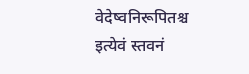वेदेष्वनिरूपितश्च
इत्येवं स्तवनं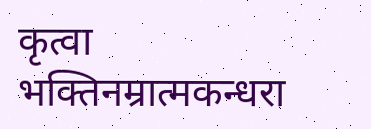कृत्वा भक्तिनम्रात्मकन्धरा